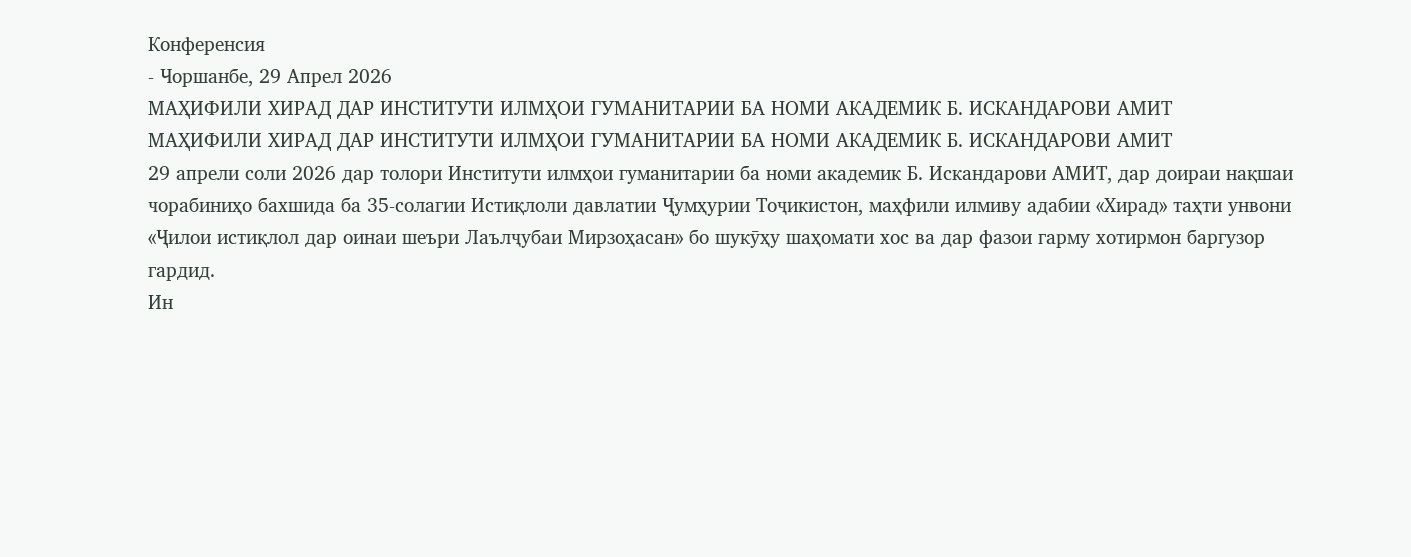Конференсия
- Чоршанбе, 29 Апрел 2026
МАҲИФИЛИ ХИРАД ДАР ИНСТИТУТИ ИЛМҲОИ ГУМАНИТАРИИ БА НОМИ АКАДЕМИК Б. ИСКАНДАРОВИ АМИТ
МАҲИФИЛИ ХИРАД ДАР ИНСТИТУТИ ИЛМҲОИ ГУМАНИТАРИИ БА НОМИ АКАДЕМИК Б. ИСКАНДАРОВИ АМИТ
29 апрели соли 2026 дар толори Институти илмҳои гуманитарии ба номи академик Б. Искандарови АМИТ, дар доираи нақшаи чорабиниҳо бахшида ба 35-солагии Истиқлоли давлатии Ҷумҳурии Тоҷикистон, маҳфили илмиву адабии «Хирад» таҳти унвони «Ҷилои истиқлол дар оинаи шеъри Лаълҷубаи Мирзоҳасан» бо шукӯҳу шаҳомати хос ва дар фазои гарму хотирмон баргузор гардид.
Ин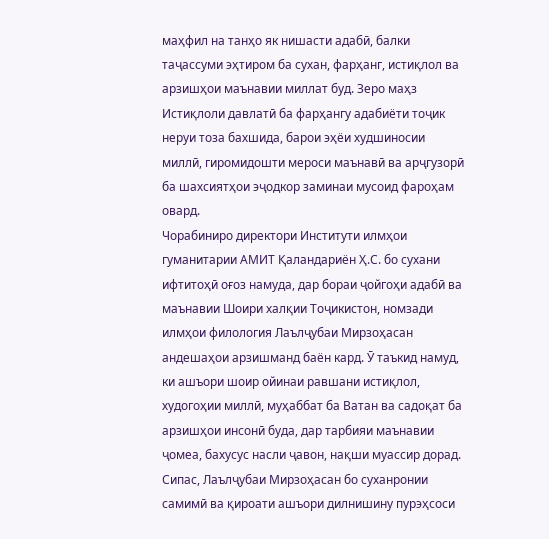маҳфил на танҳо як нишасти адабӣ, балки таҷассуми эҳтиром ба сухан, фарҳанг, истиқлол ва арзишҳои маънавии миллат буд. Зеро маҳз Истиқлоли давлатӣ ба фарҳангу адабиёти тоҷик неруи тоза бахшида, барои эҳёи худшиносии миллӣ, гиромидошти мероси маънавӣ ва арҷгузорӣ ба шахсиятҳои эҷодкор заминаи мусоид фароҳам овард.
Чорабиниро директори Институти илмҳои гуманитарии АМИТ Қаландариён Ҳ.С. бо сухани ифтитоҳӣ оғоз намуда, дар бораи ҷойгоҳи адабӣ ва маънавии Шоири халқии Тоҷикистон, номзади илмҳои филология Лаълҷубаи Мирзоҳасан андешаҳои арзишманд баён кард. Ӯ таъкид намуд, ки ашъори шоир ойинаи равшани истиқлол, худогоҳии миллӣ, муҳаббат ба Ватан ва садоқат ба арзишҳои инсонӣ буда, дар тарбияи маънавии ҷомеа, бахусус насли ҷавон, нақши муассир дорад.
Сипас, Лаълҷубаи Мирзоҳасан бо суханронии самимӣ ва қироати ашъори дилнишину пурэҳсоси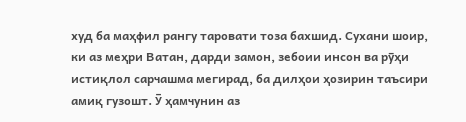худ ба маҳфил рангу таровати тоза бахшид. Сухани шоир, ки аз меҳри Ватан, дарди замон, зебоии инсон ва рӯҳи истиқлол сарчашма мегирад, ба дилҳои ҳозирин таъсири амиқ гузошт. Ӯ ҳамчунин аз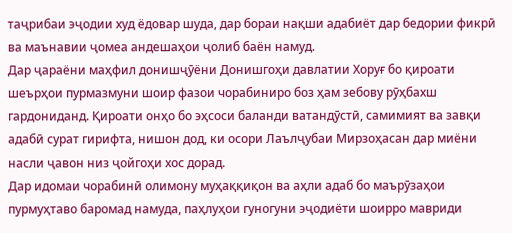таҷрибаи эҷодии худ ёдовар шуда, дар бораи нақши адабиёт дар бедории фикрӣ ва маънавии ҷомеа андешаҳои ҷолиб баён намуд.
Дар ҷараёни маҳфил донишҷӯёни Донишгоҳи давлатии Хоруғ бо қироати шеърҳои пурмазмуни шоир фазои чорабиниро боз ҳам зебову рӯҳбахш гардониданд. Қироати онҳо бо эҳсоси баланди ватандӯстӣ, самимият ва завқи адабӣ сурат гирифта, нишон дод, ки осори Лаълҷубаи Мирзоҳасан дар миёни насли ҷавон низ ҷойгоҳи хос дорад.
Дар идомаи чорабинӣ олимону муҳаққиқон ва аҳли адаб бо маърӯзаҳои пурмуҳтаво баромад намуда, паҳлуҳои гуногуни эҷодиёти шоирро мавриди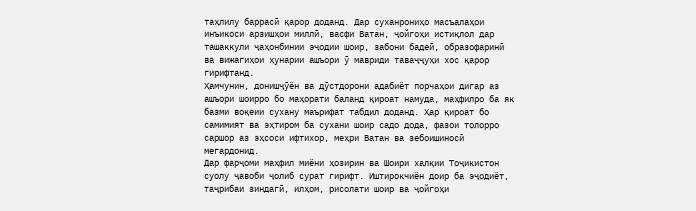таҳлилу баррасӣ қарор доданд. Дар суханрониҳо масъалаҳои инъикоси арзишҳои миллӣ, васфи Ватан, ҷойгоҳи истиқлол дар ташаккули ҷаҳонбинии эҷодии шоир, забони бадеӣ, образофаринӣ ва вижагиҳои ҳунарии ашъори ӯ мавриди таваҷҷуҳи хос қарор гирифтанд.
Ҳамчунин, донишҷӯён ва дӯстдорони адабиёт порчаҳои дигар аз ашъори шоирро бо маҳорати баланд қироат намуда, маҳфилро ба як базми воқеии сухану маърифат табдил доданд. Ҳар қироат бо самимият ва эҳтиром ба сухани шоир садо дода, фазои толорро саршор аз эҳсоси ифтихор, меҳри Ватан ва зебоишиносӣ мегардонид.
Дар фарҷоми маҳфил миёни ҳозирин ва Шоири халқии Тоҷикистон суолу ҷавоби ҷолиб сурат гирифт. Иштирокчиён доир ба эҷодиёт, таҷрибаи зиндагӣ, илҳом, рисолати шоир ва ҷойгоҳи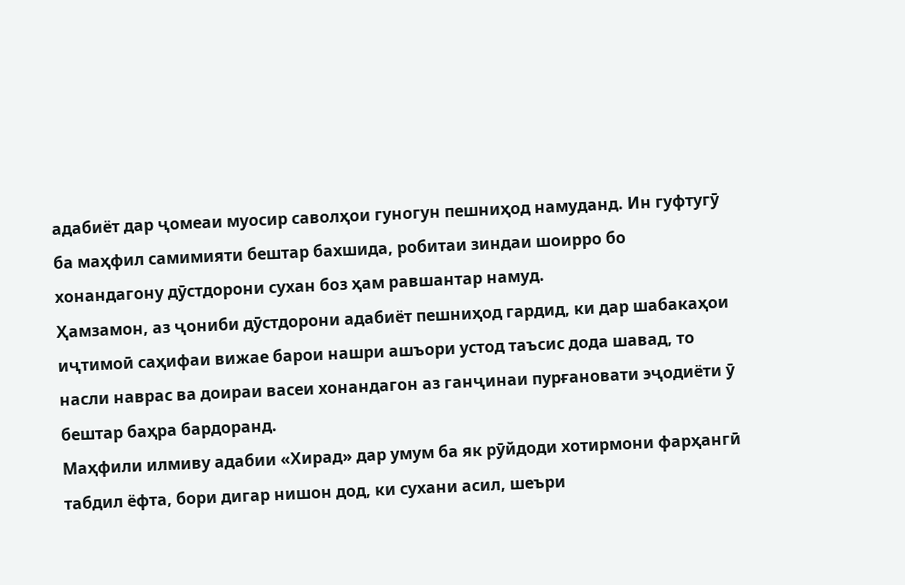адабиёт дар ҷомеаи муосир саволҳои гуногун пешниҳод намуданд. Ин гуфтугӯ ба маҳфил самимияти бештар бахшида, робитаи зиндаи шоирро бо хонандагону дӯстдорони сухан боз ҳам равшантар намуд.
Ҳамзамон, аз ҷониби дӯстдорони адабиёт пешниҳод гардид, ки дар шабакаҳои иҷтимоӣ саҳифаи вижае барои нашри ашъори устод таъсис дода шавад, то насли наврас ва доираи васеи хонандагон аз ганҷинаи пурғановати эҷодиёти ӯ бештар баҳра бардоранд.
Маҳфили илмиву адабии «Хирад» дар умум ба як рӯйдоди хотирмони фарҳангӣ табдил ёфта, бори дигар нишон дод, ки сухани асил, шеъри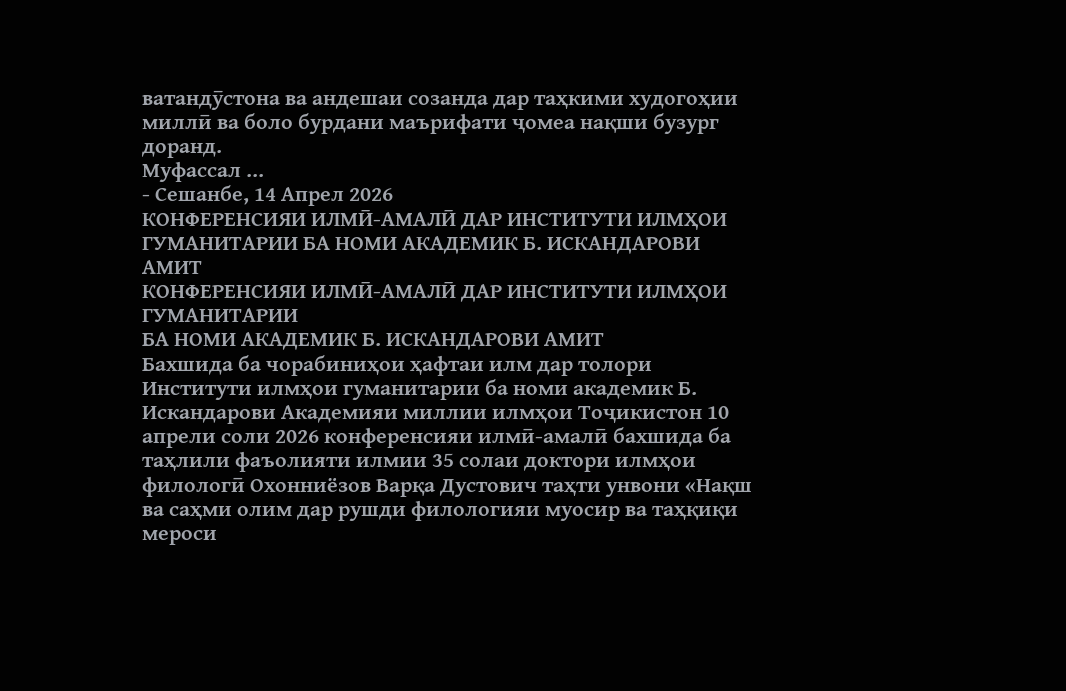ватандӯстона ва андешаи созанда дар таҳкими худогоҳии миллӣ ва боло бурдани маърифати ҷомеа нақши бузург доранд.
Муфассал ...
- Сешанбе, 14 Апрел 2026
КОНФЕРЕНСИЯИ ИЛМӢ-АМАЛӢ ДАР ИНСТИТУТИ ИЛМҲОИ ГУМАНИТАРИИ БА НОМИ АКАДЕМИК Б. ИСКАНДАРОВИ АМИТ
КОНФЕРЕНСИЯИ ИЛМӢ-АМАЛӢ ДАР ИНСТИТУТИ ИЛМҲОИ ГУМАНИТАРИИ
БА НОМИ АКАДЕМИК Б. ИСКАНДАРОВИ АМИТ
Бахшида ба чорабиниҳои ҳафтаи илм дар толори Институти илмҳои гуманитарии ба номи академик Б. Искандарови Академияи миллии илмҳои Тоҷикистон 10 апрели соли 2026 конференсияи илмӣ-амалӣ бахшида ба таҳлили фаъолияти илмии 35 солаи доктори илмҳои филологӣ Охонниёзов Варқа Дустович таҳти унвони «Нақш ва саҳми олим дар рушди филологияи муосир ва таҳқиқи мероси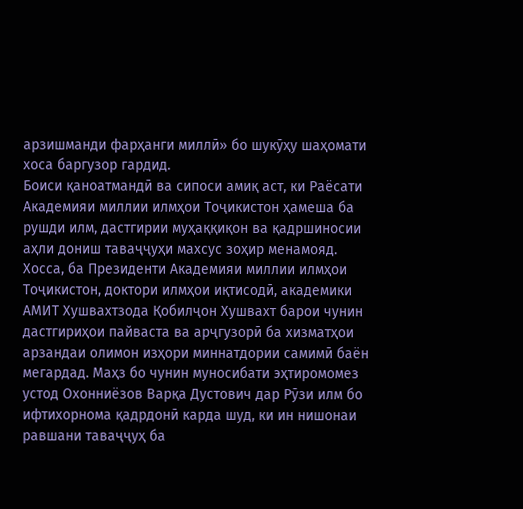арзишманди фарҳанги миллӣ» бо шукӯҳу шаҳомати хоса баргузор гардид.
Боиси қаноатмандӣ ва сипоси амиқ аст, ки Раёсати Академияи миллии илмҳои Тоҷикистон ҳамеша ба рушди илм, дастгирии муҳаққиқон ва қадршиносии аҳли дониш таваҷҷуҳи махсус зоҳир менамояд. Хосса, ба Президенти Академияи миллии илмҳои Тоҷикистон, доктори илмҳои иқтисодӣ, академики АМИТ Хушвахтзода Қобилҷон Хушвахт барои чунин дастгириҳои пайваста ва арҷгузорӣ ба хизматҳои арзандаи олимон изҳори миннатдории самимӣ баён мегардад. Маҳз бо чунин муносибати эҳтиромомез устод Охонниёзов Варқа Дустович дар Рӯзи илм бо ифтихорнома қадрдонӣ карда шуд, ки ин нишонаи равшани таваҷҷуҳ ба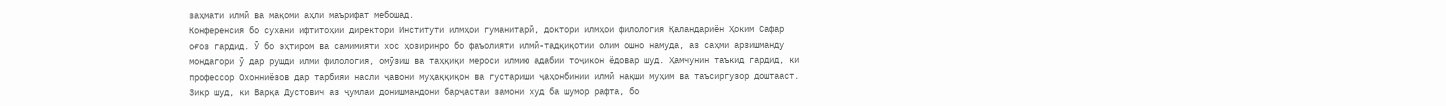заҳмати илмӣ ва мақоми аҳли маърифат мебошад.
Конференсия бо сухани ифтитоҳии директори Институти илмҳои гуманитарӣ, доктори илмҳои филология Қаландариён Ҳоким Сафар оғоз гардид. Ӯ бо эҳтиром ва самимияти хос ҳозиринро бо фаъолияти илмӣ-тадқиқотии олим ошно намуда, аз саҳми арзишманду мондагори ӯ дар рушди илми филология, омӯзиш ва таҳқиқи мероси илмию адабии тоҷикон ёдовар шуд. Ҳамчунин таъкид гардид, ки профессор Охонниёзов дар тарбияи насли ҷавони муҳаққиқон ва густариши ҷаҳонбинии илмӣ нақши муҳим ва таъсиргузор доштааст. Зикр шуд, ки Варқа Дустович аз ҷумлаи донишмандони барҷастаи замони худ ба шумор рафта, бо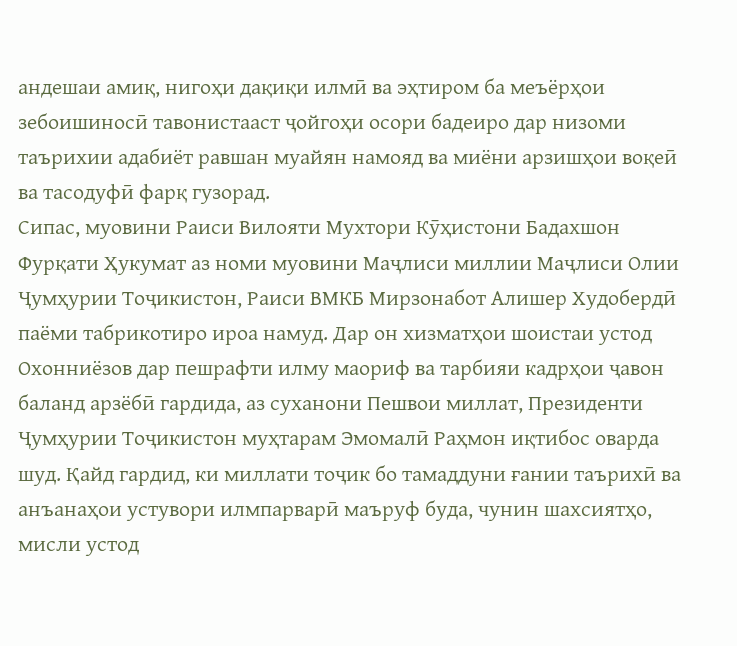андешаи амиқ, нигоҳи дақиқи илмӣ ва эҳтиром ба меъёрҳои зебоишиносӣ тавонистааст ҷойгоҳи осори бадеиро дар низоми таърихии адабиёт равшан муайян намояд ва миёни арзишҳои воқеӣ ва тасодуфӣ фарқ гузорад.
Сипас, муовини Раиси Вилояти Мухтори Кӯҳистони Бадахшон Фурқати Ҳукумат аз номи муовини Маҷлиси миллии Маҷлиси Олии Ҷумҳурии Тоҷикистон, Раиси ВМКБ Мирзонабот Алишер Худобердӣ паёми табрикотиро ироа намуд. Дар он хизматҳои шоистаи устод Охонниёзов дар пешрафти илму маориф ва тарбияи кадрҳои ҷавон баланд арзёбӣ гардида, аз суханони Пешвои миллат, Президенти Ҷумҳурии Тоҷикистон муҳтарам Эмомалӣ Раҳмон иқтибос оварда шуд. Қайд гардид, ки миллати тоҷик бо тамаддуни ғании таърихӣ ва анъанаҳои устувори илмпарварӣ маъруф буда, чунин шахсиятҳо, мисли устод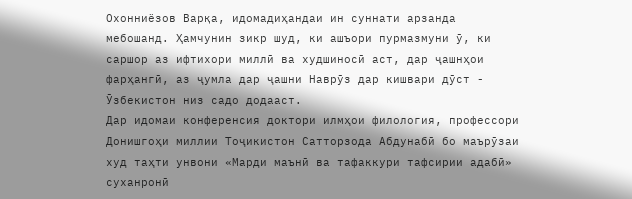Охонниёзов Варқа, идомадиҳандаи ин суннати арзанда мебошанд. Ҳамчунин зикр шуд, ки ашъори пурмазмуни ӯ, ки саршор аз ифтихори миллӣ ва худшиносӣ аст, дар ҷашнҳои фарҳангӣ, аз ҷумла дар ҷашни Наврӯз дар кишвари дӯст - Ӯзбекистон низ садо додааст.
Дар идомаи конференсия доктори илмҳои филология, профессори Донишгоҳи миллии Тоҷикистон Сатторзода Абдунабӣ бо маърӯзаи худ таҳти унвони «Марди маънӣ ва тафаккури тафсирии адабӣ» суханронӣ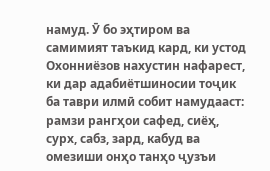намуд. Ӯ бо эҳтиром ва самимият таъкид кард, ки устод Охонниёзов нахустин нафарест, ки дар адабиётшиносии тоҷик ба таври илмӣ собит намудааст: рамзи рангҳои сафед, сиёҳ, сурх, сабз, зард, кабуд ва омезиши онҳо танҳо ҷузъи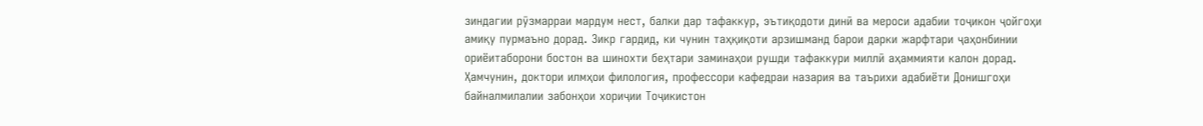зиндагии рӯзмарраи мардум нест, балки дар тафаккур, эътиқодоти динӣ ва мероси адабии тоҷикон ҷойгоҳи амиқу пурмаъно дорад. Зикр гардид, ки чунин таҳқиқоти арзишманд барои дарки жарфтари ҷаҳонбинии ориёитаборони бостон ва шинохти беҳтари заминаҳои рушди тафаккури миллӣ аҳаммияти калон дорад.
Ҳамчунин, доктори илмҳои филология, профессори кафедраи назария ва таърихи адабиёти Донишгоҳи байналмилалии забонҳои хориҷии Тоҷикистон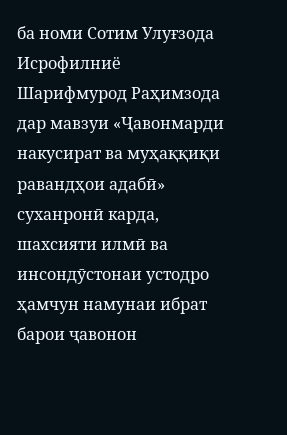ба номи Сотим Улуғзода Исрофилниё Шарифмурод Раҳимзода дар мавзуи «Ҷавонмарди накусират ва муҳаққиқи равандҳои адабӣ» суханронӣ карда, шахсияти илмӣ ва инсондӯстонаи устодро ҳамчун намунаи ибрат барои ҷавонон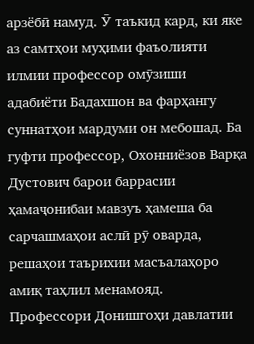арзёбӣ намуд. Ӯ таъкид кард, ки яке аз самтҳои муҳими фаъолияти илмии профессор омӯзиши адабиёти Бадахшон ва фарҳангу суннатҳои мардуми он мебошад. Ба гуфти профессор, Охонниёзов Варқа Дустович барои баррасии ҳамаҷонибаи мавзуъ ҳамеша ба сарчашмаҳои аслӣ рӯ оварда, решаҳои таърихии масъалаҳоро амиқ таҳлил менамояд.
Профессори Донишгоҳи давлатии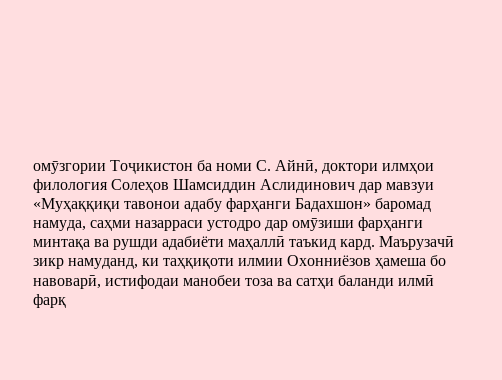омӯзгории Тоҷикистон ба номи С. Айнӣ, доктори илмҳои филология Солеҳов Шамсиддин Аслидинович дар мавзуи «Муҳаққиқи тавонои адабу фарҳанги Бадахшон» баромад намуда, саҳми назарраси устодро дар омӯзиши фарҳанги минтақа ва рушди адабиёти маҳаллӣ таъкид кард. Маърузачӣ зикр намуданд, ки таҳқиқоти илмии Охонниёзов ҳамеша бо навоварӣ, истифодаи манобеи тоза ва сатҳи баланди илмӣ фарқ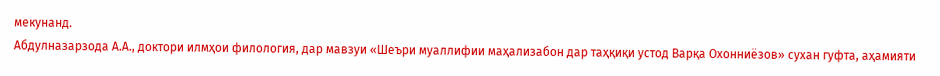мекунанд.
Абдулназарзода А.А., доктори илмҳои филология, дар мавзуи «Шеъри муаллифии маҳализабон дар таҳқиқи устод Варқа Охонниёзов» сухан гуфта, аҳамияти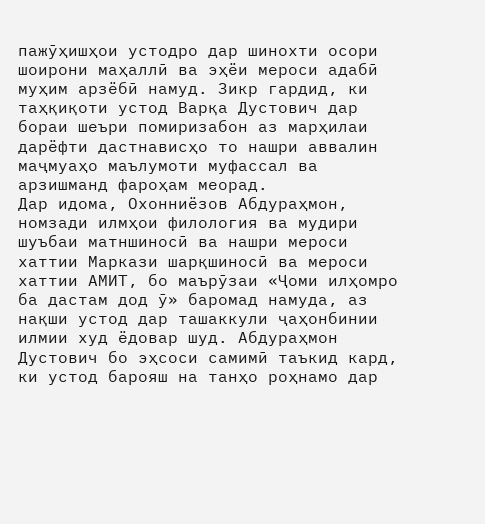пажӯҳишҳои устодро дар шинохти осори шоирони маҳаллӣ ва эҳёи мероси адабӣ муҳим арзёбӣ намуд. Зикр гардид, ки таҳқиқоти устод Варқа Дустович дар бораи шеъри помиризабон аз марҳилаи дарёфти дастнависҳо то нашри аввалин маҷмуаҳо маълумоти муфассал ва арзишманд фароҳам меорад.
Дар идома, Охонниёзов Абдураҳмон, номзади илмҳои филология ва мудири шуъбаи матншиносӣ ва нашри мероси хаттии Маркази шарқшиносӣ ва мероси хаттии АМИТ, бо маърӯзаи «Ҷоми илҳомро ба дастам дод ӯ» баромад намуда, аз нақши устод дар ташаккули ҷаҳонбинии илмии худ ёдовар шуд. Абдураҳмон Дустович бо эҳсоси самимӣ таъкид кард, ки устод барояш на танҳо роҳнамо дар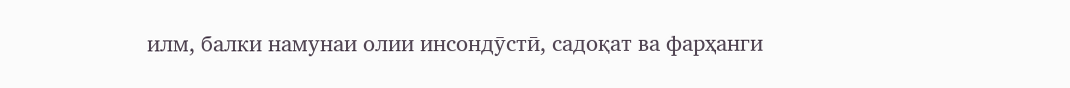илм, балки намунаи олии инсондӯстӣ, садоқат ва фарҳанги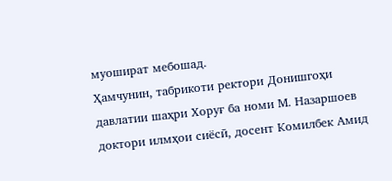муошират мебошад.
Ҳамчунин, табрикоти ректори Донишгоҳи давлатии шаҳри Хоруғ ба номи М. Назаршоев доктори илмҳои сиёсӣ, досент Комилбек Амид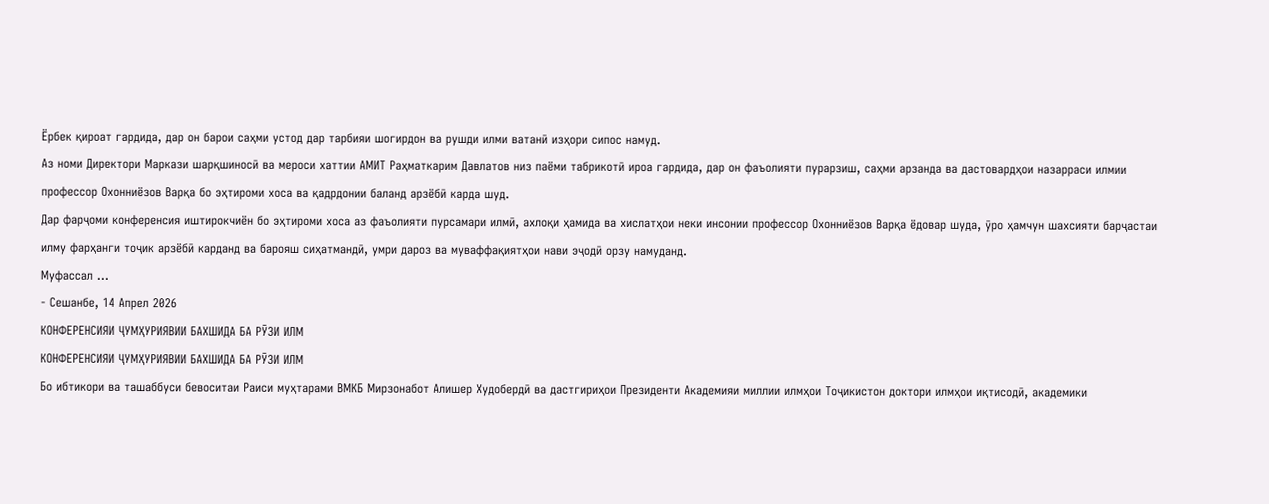Ёрбек қироат гардида, дар он барои саҳми устод дар тарбияи шогирдон ва рушди илми ватанӣ изҳори сипос намуд.
Аз номи Директори Маркази шарқшиносӣ ва мероси хаттии АМИТ Раҳматкарим Давлатов низ паёми табрикотӣ ироа гардида, дар он фаъолияти пурарзиш, саҳми арзанда ва дастовардҳои назарраси илмии профессор Охонниёзов Варқа бо эҳтироми хоса ва қадрдонии баланд арзёбӣ карда шуд.
Дар фарҷоми конференсия иштирокчиён бо эҳтироми хоса аз фаъолияти пурсамари илмӣ, ахлоқи ҳамида ва хислатҳои неки инсонии профессор Охонниёзов Варқа ёдовар шуда, ӯро ҳамчун шахсияти барҷастаи илму фарҳанги тоҷик арзёбӣ карданд ва барояш сиҳатмандӣ, умри дароз ва муваффақиятҳои нави эҷодӣ орзу намуданд.
Муфассал ...
- Сешанбе, 14 Апрел 2026
КОНФЕРЕНСИЯИ ҶУМҲУРИЯВИИ БАХШИДА БА РӮЗИ ИЛМ
КОНФЕРЕНСИЯИ ҶУМҲУРИЯВИИ БАХШИДА БА РӮЗИ ИЛМ
Бо ибтикори ва ташаббуси бевоситаи Раиси муҳтарами ВМКБ Мирзонабот Алишер Худобердӣ ва дастгириҳои Президенти Академияи миллии илмҳои Тоҷикистон доктори илмҳои иқтисодӣ, академики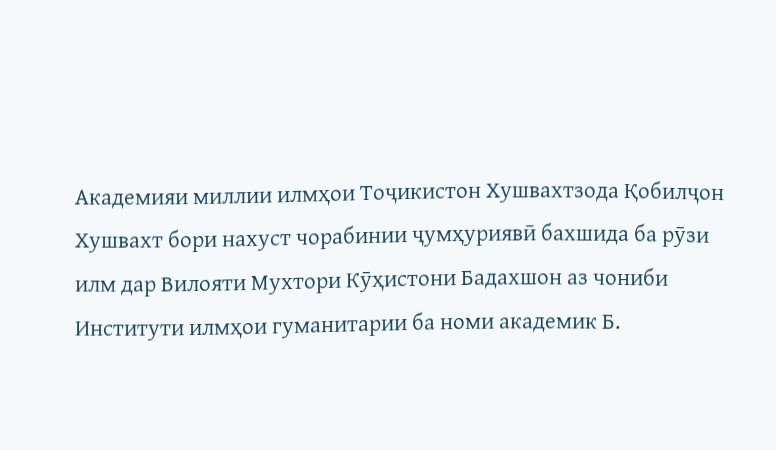Академияи миллии илмҳои Тоҷикистон Хушвахтзода Қобилҷон Хушвахт бори нахуст чорабинии ҷумҳуриявӣ бахшида ба рӯзи илм дар Вилояти Мухтори Кӯҳистони Бадахшон аз чониби Институти илмҳои гуманитарии ба номи академик Б.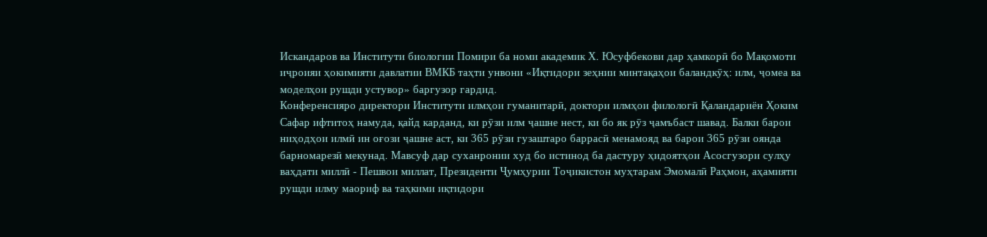Искандаров ва Институти биологии Помири ба номи академик Х. Юсуфбекови дар ҳамкорӣ бо Мақомоти иҷроияи ҳокимияти давлатии ВМКБ таҳти унвони «Иқтидори зеҳнии минтақаҳои баландкӯҳ: илм, ҷомеа ва моделҳои рушди устувор» баргузор гардид.
Конференсияро директори Институти илмҳои гуманитарӣ, доктори илмҳои филологӣ Қаландариён Ҳоким Сафар ифтитоҳ намуда, қайд карданд, ки рӯзи илм ҷашне нест, ки бо як рӯз ҷамъбаст шавад. Балки барои ниҳодҳои илмӣ ин оғози ҷашне аст, ки 365 рӯзи гузаштаро баррасӣ менамояд ва барои 365 рӯзи оянда барномарезӣ мекунад. Мавсуф дар суханронии худ бо истинод ба дастуру ҳидоятҳои Асосгузори сулҳу ваҳдати миллӣ - Пешвои миллат, Президенти Ҷумҳурии Тоҷикистон муҳтарам Эмомалӣ Раҳмон, аҳамияти рушди илму маориф ва таҳкими иқтидори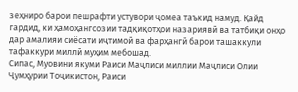зеҳниро барои пешрафти устувори ҷомеа таъкид намуд. Қайд гардид, ки ҳамоҳангсозии тадқиқотҳои назариявӣ ва татбиқи онҳо дар амалияи сиёсати иҷтимоӣ ва фарҳангӣ барои ташаккули тафаккури миллӣ муҳим мебошад.
Сипас, Муовини якуми Раиси Маҷлиси миллии Маҷлиси Олии Ҷумҳурии Тоҷикистон, Раиси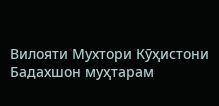Вилояти Мухтори Кӯҳистони Бадахшон муҳтарам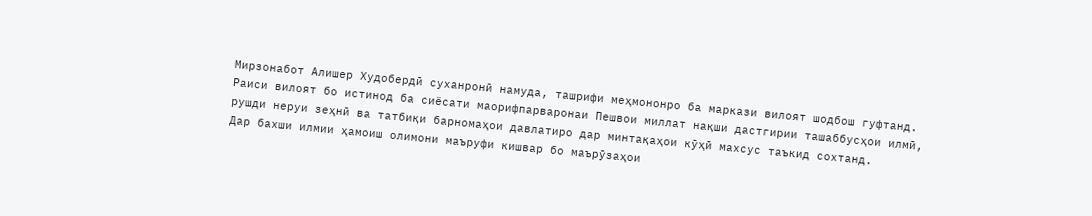Мирзонабот Алишер Худобердӣ суханронӣ намуда, ташрифи меҳмононро ба маркази вилоят шодбош гуфтанд. Раиси вилоят бо истинод ба сиёсати маорифпарваронаи Пешвои миллат нақши дастгирии ташаббусҳои илмӣ, рушди неруи зеҳнӣ ва татбиқи барномаҳои давлатиро дар минтақаҳои кӯҳӣ махсус таъкид сохтанд.
Дар бахши илмии ҳамоиш олимони маъруфи кишвар бо маърӯзаҳои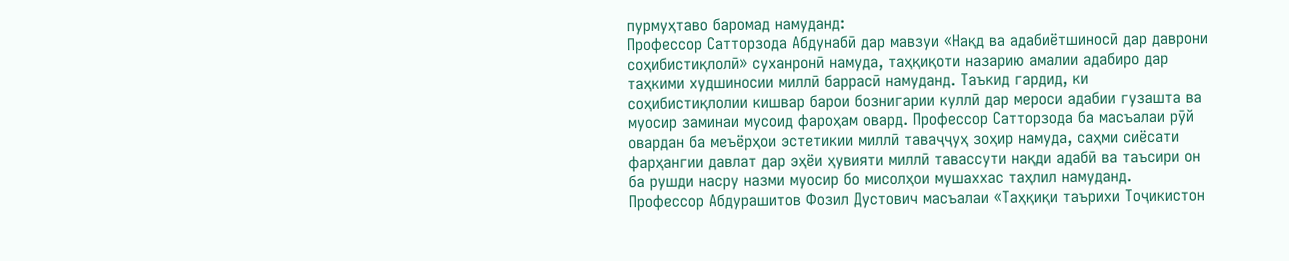пурмуҳтаво баромад намуданд:
Профессор Сатторзода Абдунабӣ дар мавзуи «Нақд ва адабиётшиносӣ дар даврони соҳибистиқлолӣ» суханронӣ намуда, таҳқиқоти назарию амалии адабиро дар таҳкими худшиносии миллӣ баррасӣ намуданд. Таъкид гардид, ки соҳибистиқлолии кишвар барои бознигарии куллӣ дар мероси адабии гузашта ва муосир заминаи мусоид фароҳам овард. Профессор Сатторзода ба масъалаи рӯй овардан ба меъёрҳои эстетикии миллӣ таваҷҷуҳ зоҳир намуда, саҳми сиёсати фарҳангии давлат дар эҳёи ҳувияти миллӣ тавассути нақди адабӣ ва таъсири он ба рушди насру назми муосир бо мисолҳои мушаххас таҳлил намуданд.
Профессор Абдурашитов Фозил Дустович масъалаи «Таҳқиқи таърихи Тоҷикистон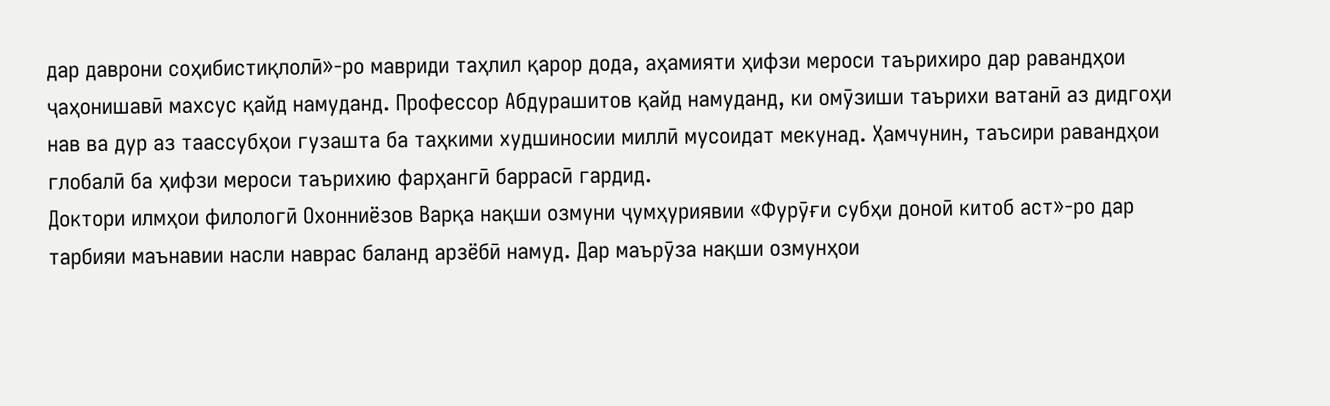дар даврони соҳибистиқлолӣ»-ро мавриди таҳлил қарор дода, аҳамияти ҳифзи мероси таърихиро дар равандҳои ҷаҳонишавӣ махсус қайд намуданд. Профессор Абдурашитов қайд намуданд, ки омӯзиши таърихи ватанӣ аз дидгоҳи нав ва дур аз таассубҳои гузашта ба таҳкими худшиносии миллӣ мусоидат мекунад. Ҳамчунин, таъсири равандҳои глобалӣ ба ҳифзи мероси таърихию фарҳангӣ баррасӣ гардид.
Доктори илмҳои филологӣ Охонниёзов Варқа нақши озмуни ҷумҳуриявии «Фурӯғи субҳи доноӣ китоб аст»-ро дар тарбияи маънавии насли наврас баланд арзёбӣ намуд. Дар маърӯза нақши озмунҳои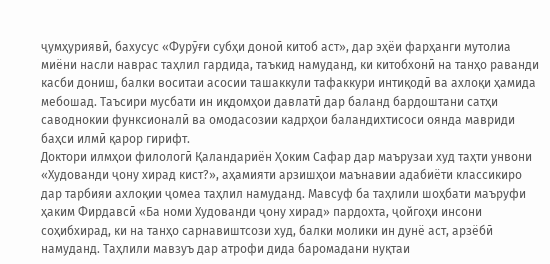ҷумҳуриявӣ, бахусус «Фурӯғи субҳи доноӣ китоб аст», дар эҳёи фарҳанги мутолиа миёни насли наврас таҳлил гардида, таъкид намуданд, ки китобхонӣ на танҳо раванди касби дониш, балки воситаи асосии ташаккули тафаккури интиқодӣ ва ахлоқи ҳамида мебошад. Таъсири мусбати ин иқдомҳои давлатӣ дар баланд бардоштани сатҳи саводнокии функсионалӣ ва омодасозии кадрҳои баландихтисоси оянда мавриди баҳси илмӣ қарор гирифт.
Доктори илмҳои филологӣ Қаландариён Ҳоким Сафар дар маърузаи худ таҳти унвони «Худованди ҷону хирад кист?», аҳамияти арзишҳои маънавии адабиёти классикиро дар тарбияи ахлоқии ҷомеа таҳлил намуданд. Мавсуф ба таҳлили шоҳбати маъруфи ҳаким Фирдавсӣ «Ба номи Худованди ҷону хирад» пардохта, ҷойгоҳи инсони соҳибхирад, ки на танҳо сарнавиштсози худ, балки молики ин дунё аст, арзёбӣ намуданд. Таҳлили мавзуъ дар атрофи дида баромадани нуқтаи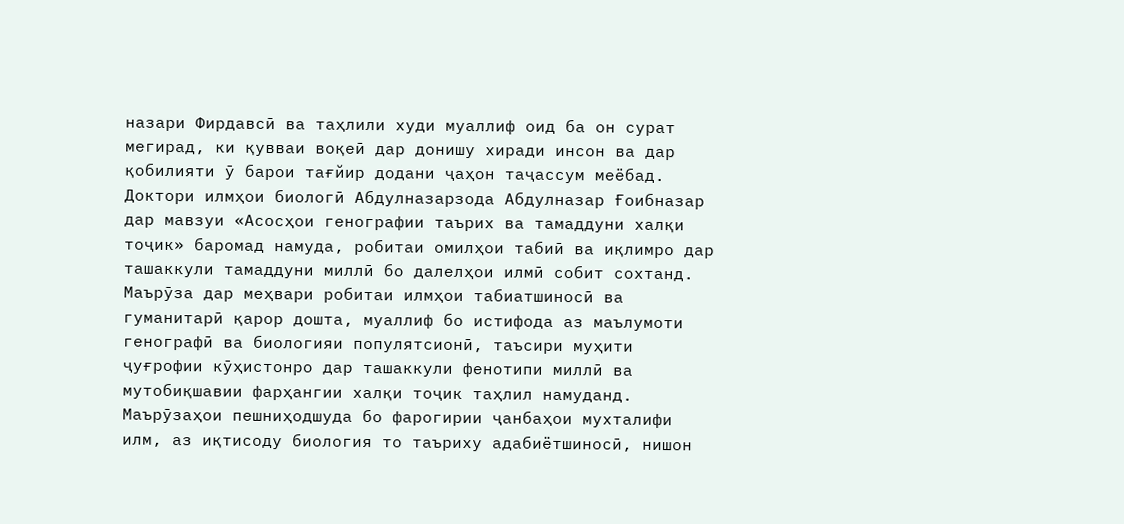назари Фирдавсӣ ва таҳлили худи муаллиф оид ба он сурат мегирад, ки қувваи воқеӣ дар донишу хиради инсон ва дар қобилияти ӯ барои тағйир додани ҷаҳон таҷассум меёбад.
Доктори илмҳои биологӣ Абдулназарзода Абдулназар Ғоибназар дар мавзуи «Асосҳои генографии таърих ва тамаддуни халқи тоҷик» баромад намуда, робитаи омилҳои табиӣ ва иқлимро дар ташаккули тамаддуни миллӣ бо далелҳои илмӣ собит сохтанд. Маърӯза дар меҳвари робитаи илмҳои табиатшиносӣ ва гуманитарӣ қарор дошта, муаллиф бо истифода аз маълумоти генографӣ ва биологияи популятсионӣ, таъсири муҳити ҷуғрофии кӯҳистонро дар ташаккули фенотипи миллӣ ва мутобиқшавии фарҳангии халқи тоҷик таҳлил намуданд.
Маърӯзаҳои пешниҳодшуда бо фарогирии ҷанбаҳои мухталифи илм, аз иқтисоду биология то таъриху адабиётшиносӣ, нишон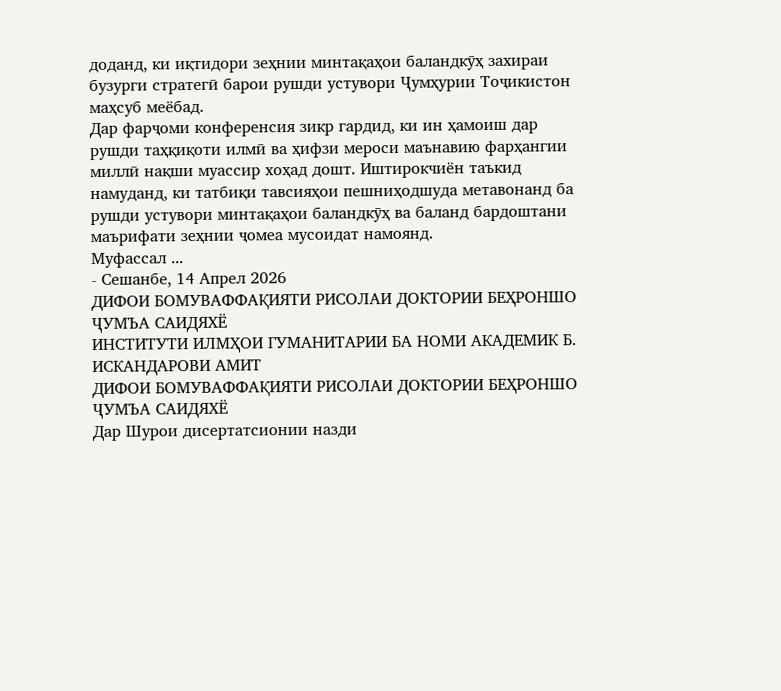доданд, ки иқтидори зеҳнии минтақаҳои баландкӯҳ захираи бузурги стратегӣ барои рушди устувори Ҷумҳурии Тоҷикистон маҳсуб меёбад.
Дар фарҷоми конференсия зикр гардид, ки ин ҳамоиш дар рушди таҳқиқоти илмӣ ва ҳифзи мероси маънавию фарҳангии миллӣ нақши муассир хоҳад дошт. Иштирокчиён таъкид намуданд, ки татбиқи тавсияҳои пешниҳодшуда метавонанд ба рушди устувори минтақаҳои баландкӯҳ ва баланд бардоштани маърифати зеҳнии ҷомеа мусоидат намоянд.
Муфассал ...
- Сешанбе, 14 Апрел 2026
ДИФОИ БОМУВАФФАҚИЯТИ РИСОЛАИ ДОКТОРИИ БЕҲРОНШО ҶУМЪА САИДЯХЁ
ИНСТИТУТИ ИЛМҲОИ ГУМАНИТАРИИ БА НОМИ АКАДЕМИК Б. ИСКАНДАРОВИ АМИТ
ДИФОИ БОМУВАФФАҚИЯТИ РИСОЛАИ ДОКТОРИИ БЕҲРОНШО ҶУМЪА САИДЯХЁ
Дар Шурои дисертатсионии назди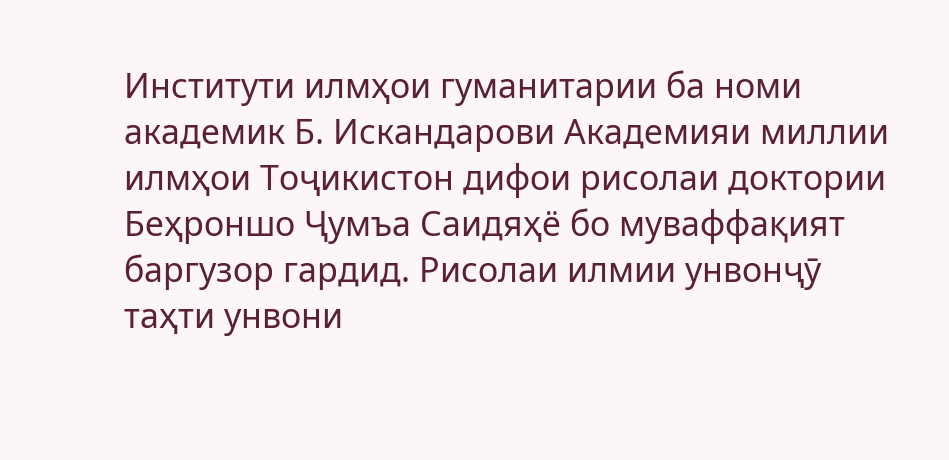Институти илмҳои гуманитарии ба номи академик Б. Искандарови Академияи миллии илмҳои Тоҷикистон дифои рисолаи доктории Беҳроншо Ҷумъа Саидяҳё бо муваффақият баргузор гардид. Рисолаи илмии унвонҷӯ таҳти унвони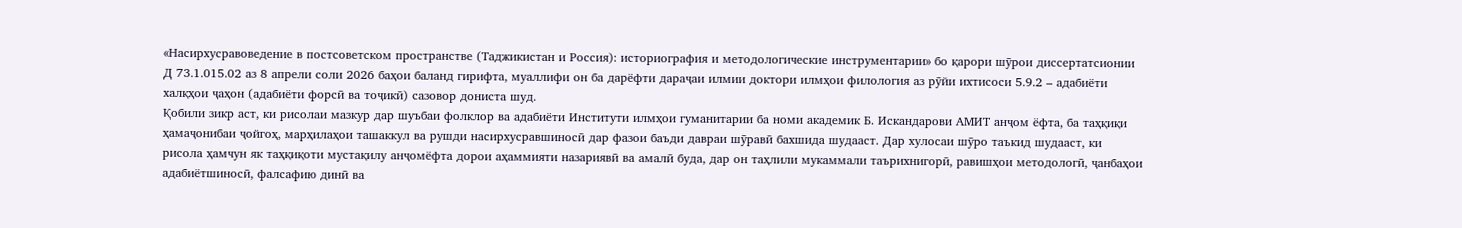«Насирхусравоведение в постсоветском пространстве (Таджикистан и Россия): историография и методологические инструментарии» бо қарори шӯрои диссертатсионии Д 73.1.015.02 аз 8 апрели соли 2026 баҳои баланд гирифта, муаллифи он ба дарёфти дараҷаи илмии доктори илмҳои филология аз рӯйи ихтисоси 5.9.2 – адабиёти халқҳои ҷаҳон (адабиёти форсӣ ва тоҷикӣ) сазовор дониста шуд.
Қобили зикр аст, ки рисолаи мазкур дар шуъбаи фолклор ва адабиёти Институти илмҳои гуманитарии ба номи академик Б. Искандарови АМИТ анҷом ёфта, ба таҳқиқи ҳамаҷонибаи ҷойгоҳ, марҳилаҳои ташаккул ва рушди насирхусравшиносӣ дар фазои баъди давраи шӯравӣ бахшида шудааст. Дар хулосаи шӯро таъкид шудааст, ки рисола ҳамчун як таҳқиқоти мустақилу анҷомёфта дорои аҳаммияти назариявӣ ва амалӣ буда, дар он таҳлили мукаммали таърихнигорӣ, равишҳои методологӣ, ҷанбаҳои адабиётшиносӣ, фалсафию динӣ ва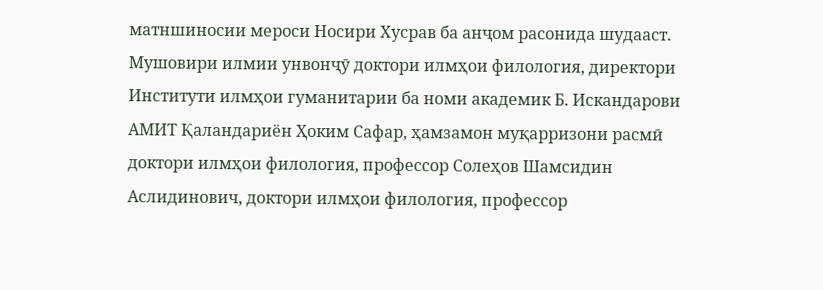матншиносии мероси Носири Хусрав ба анҷом расонида шудааст.
Мушовири илмии унвонҷӯ доктори илмҳои филология, директори Институти илмҳои гуманитарии ба номи академик Б. Искандарови АМИТ Қаландариён Ҳоким Сафар, ҳамзамон муқарризони расмӣ доктори илмҳои филология, профессор Солеҳов Шамсидин Аслидинович, доктори илмҳои филология, профессор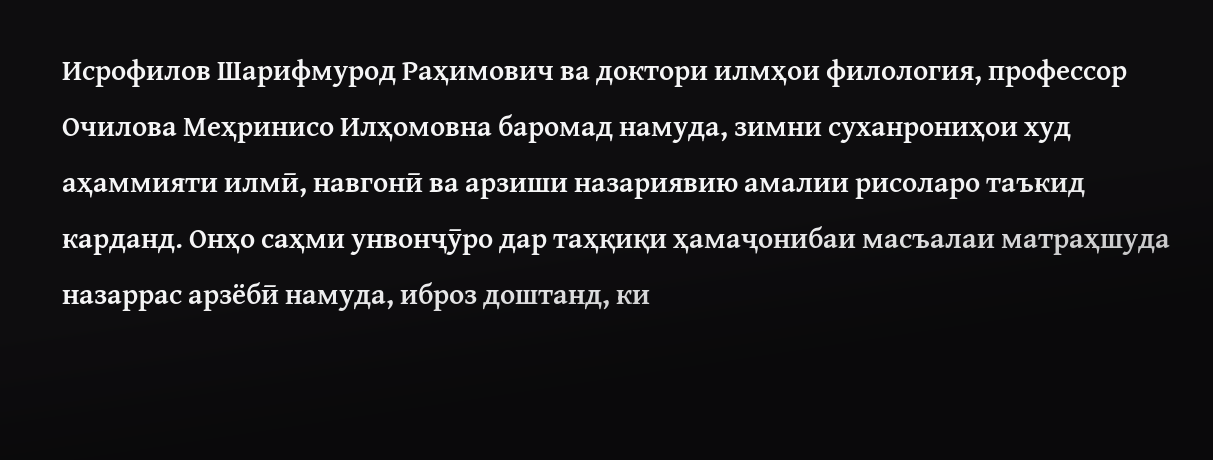Исрофилов Шарифмурод Раҳимович ва доктори илмҳои филология, профессор Очилова Меҳринисо Илҳомовна баромад намуда, зимни суханрониҳои худ аҳаммияти илмӣ, навгонӣ ва арзиши назариявию амалии рисоларо таъкид карданд. Онҳо саҳми унвонҷӯро дар таҳқиқи ҳамаҷонибаи масъалаи матраҳшуда назаррас арзёбӣ намуда, иброз доштанд, ки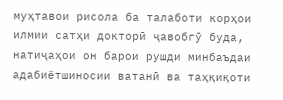муҳтавои рисола ба талаботи корҳои илмии сатҳи докторӣ ҷавобгӯ буда, натиҷаҳои он барои рушди минбаъдаи адабиётшиносии ватанӣ ва таҳқиқоти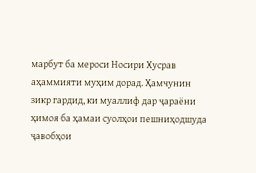марбут ба мероси Носири Хусрав аҳаммияти муҳим дорад. Ҳамчунин зикр гардид, ки муаллиф дар ҷараёни ҳимоя ба ҳамаи суолҳои пешниҳодшуда ҷавобҳои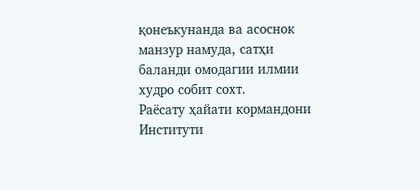қонеъкунанда ва асоснок манзур намуда, сатҳи баланди омодагии илмии худро собит сохт.
Раёсату ҳайати кормандони Институти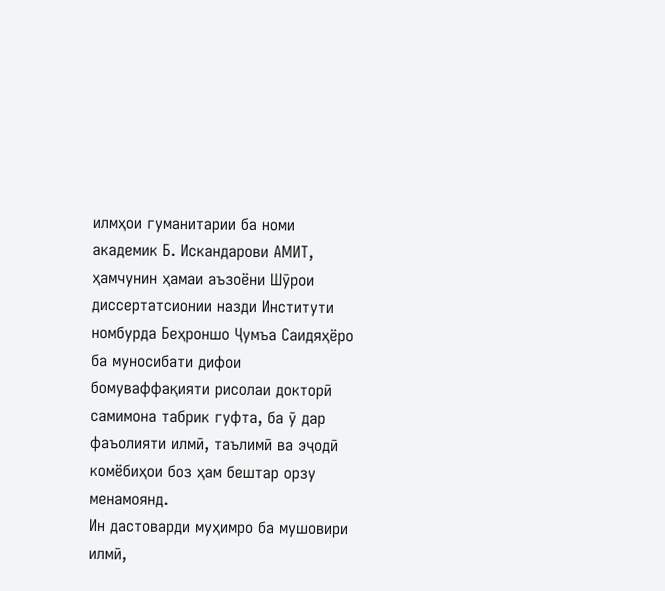илмҳои гуманитарии ба номи академик Б. Искандарови АМИТ, ҳамчунин ҳамаи аъзоёни Шӯрои диссертатсионии назди Институти номбурда Беҳроншо Ҷумъа Саидяҳёро ба муносибати дифои бомуваффақияти рисолаи докторӣ самимона табрик гуфта, ба ӯ дар фаъолияти илмӣ, таълимӣ ва эҷодӣ комёбиҳои боз ҳам бештар орзу менамоянд.
Ин дастоварди муҳимро ба мушовири илмӣ,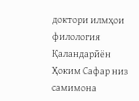доктори илмҳои филология Қаландарӣён Ҳоким Сафар низ самимона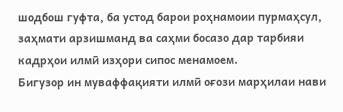шодбош гуфта, ба устод барои роҳнамоии пурмаҳсул, заҳмати арзишманд ва саҳми босазо дар тарбияи кадрҳои илмӣ изҳори сипос менамоем.
Бигузор ин муваффақияти илмӣ оғози марҳилаи нави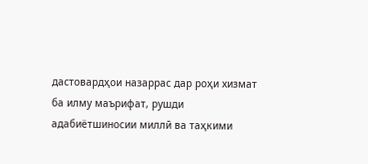дастовардҳои назаррас дар роҳи хизмат ба илму маърифат, рушди адабиётшиносии миллӣ ва таҳкими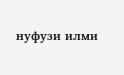нуфузи илми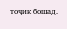тоҷик бошад.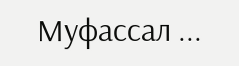Муфассал ...